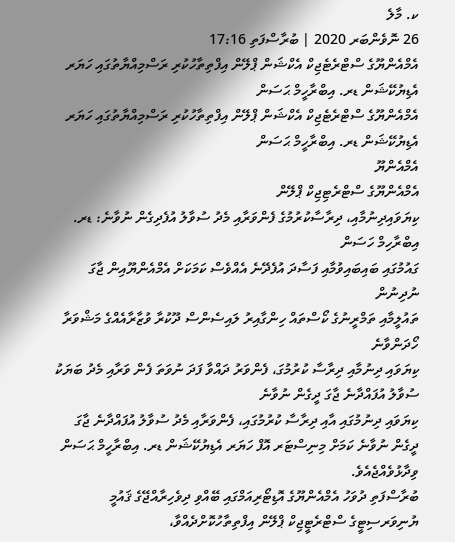ކ. މާލެ
26 ނޮވެންބަރ 2020 | ބުރާސްފަތި 17:16
އެމްއެންޔޫގެ ސްޓްރެޓެޖިކް އެކްޝަން ޕްލޭން އިފްތިތާހުކުރި ރަސްމިއްޔާތުގައި ހަޔަރ އެޑިޔުކޭޝަން ޑރ. އިބްރާހީމް ޙަސަން
އެމްއެންޔޫގެ ސްޓްރެޓެޖިކް އެކްޝަން ޕްލޭން އިފްތިތާހުކުރި ރަސްމިއްޔާތުގައި ހަޔަރ އެޑިޔުކޭޝަން ޑރ. އިބްރާހީމް ޙަސަން
އެމްއެންޔޫ
އެމްއެންޔޫގެ ސްޓްރެޓިޖިކް ޕްލޭން
ކިޔަވައިދިނުމާއި، ދިރާސާކުރުމުގެ ފެންވަރާއި މެދު ސުވާލު އުފެދިގެން ނުވާނެ: ޑރ. އިބްރާހިމް ހަސަން
ގައުމުގައި ބައިބައިވުމާއި ފަސާދަ އުފެދޭނެ އެއްވެސް ކަމަކަށް އެމްއެންޔޫއިން ޖާގަ ނުދިނުން
ތައުލީމާއި ތަމްރީނުގެ ކޯސްތައް ހިންގާއިރު ލައިސެންސް ދޫކުރާ ވުޒާރާއެއްގެ މަޝްވަރާ ހޯދަންވާނެ
ކިޔަވައި ދިނުމާއި ދިރާސާ ކުރުމުގަ، ފެންވަރު ދައްވާ ފަދަ ނުވަތަ ފެން ވަރާއި މެދު ބަޔަކު ސުވާލު އުފައްދާނެ ޖާގަ ދީގެން ނުވާނެ
ކިޔަވައި ދިނުމުގައި އާއި ދިރާސާ ކުރުމުގައި، ފެންވަރާއި މެދު ސުވާލު އުފައްދާނެ ޖާގަ ދީގެން ނުވާނެ ކަމަށް މިނިސްޓަރ އޮފް ހަޔަރ އެޑިޔުކޭޝަން ޑރ. އިބްރާހީމް ޙަސަން ވިދާޅުވެއްޖެއެވެ.
ބުރާސްފަތި ދުވަހު އެމްއެންޔޫގެ އޮޑިޓޯރިއަމްގައި ބޭއްވި ދިވެހިރާއްޖޭގެ ޤައުމީ ޔުނިވަރސިޓީގެ ސްޓްރެޓީޖިކް ޕްލޭން އިފްތިތާހުކޮށްދެއްވާ،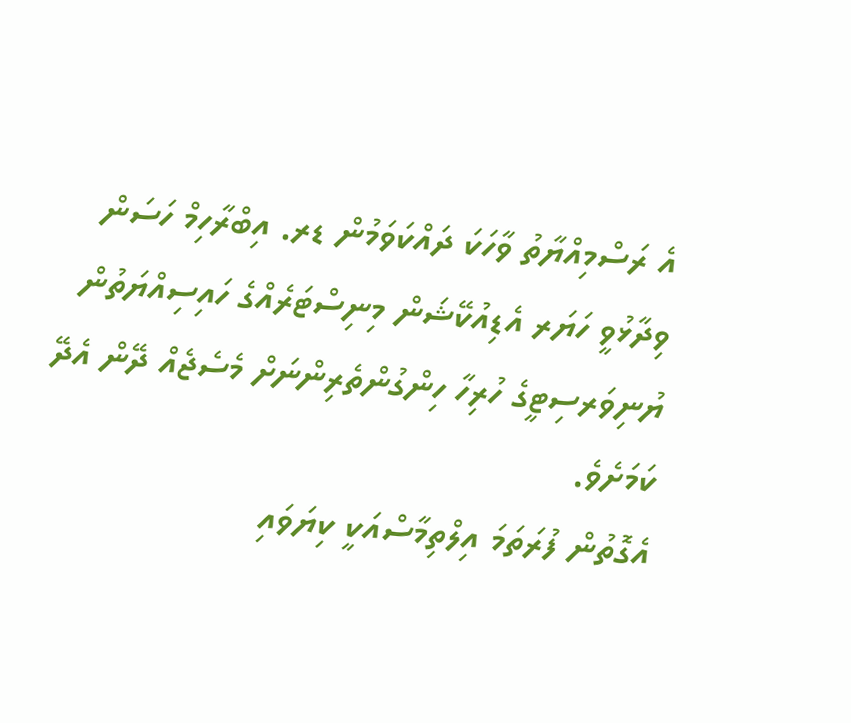އެ ރަސްމިއްޔާތު ވާހަކަ ދައްކަވަމުން ޑރ. އިބްރާހިމް ހަސަން ވިދާޅުވީ ހަޔަރ އެޑިއުކޭޝަން މިނިސްޓަރެއްގެ ހައިސިއްޔަތުން ޔުނިވަރސިޓީގެ ހުރިހާ ހިންގުންތެރިންނަށް މެސެޖެއް ދޭން އެދޭ ކަމަށެވެ.
އެގޮތުން ފުރަތަމަ އިލްތިމާސްއަކީ ކިޔަވައި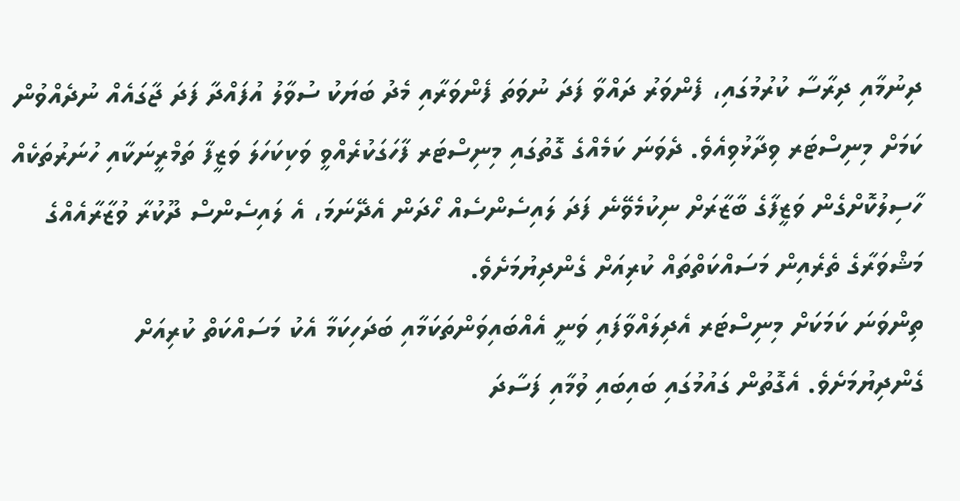ދިނުމާއި ދިރާސާ ކުރުމުގައި، ފެންވަރު ދައްވާ ފަދަ ނުވަތަ ފެންވަރާއި މެދު ބަޔަކު ސުވާލު އުފައްދާ ފަދަ ޖާގައެއް ނުދެއްވުން ކަމަށް މިނިސްޓަރ ވިދާޅުވިއެވެ. ދެވަނަ ކަމެއްގެ ގޮތުގައި މިނިސްޓަރ ފާހަގަކުރެއްވީ ވަކިކަހަލަ ވަޒީފާ ތަމްރީނަކާއި ހުނަރުތަކެއް ހާސިލުކޮށްގެން ވަޒީފާގެ ބާޒާރަށް ނިކުމެވޭނެ ފަދަ ލައިސެންސެއް ހޯދަން އެދޭނަމަ، އެ ލައިސެންސް ދޫކުރާ ވުޒާރާއެއްގެ މަޝްވަރާގެ ތެރެއިން މަސައްކަތްތައް ކުރިއަށް ގެންދިޔުމަށެވެ.
ތިންވަނަ ކަމަކަށް މިނިސްޓަރ އެދިލައްވާފައި ވަނީ އެއްބައިވަންތަކަމާއި ބަދަހިކަމާ އެކު މަސައްކަތް ކުރިއަށް ގެންދިޔުމަށެވެ. އެގޮތުން ގައުމުގައި ބައިބައި ވުމާއި ފަސާދަ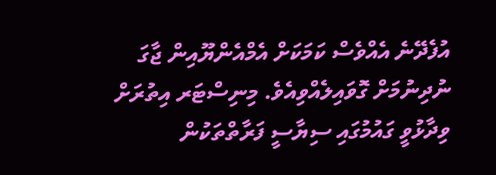އުފެދޭނެ އެއްވެސް ކަމަކަށް އެމްއެންޔޫއިން ޖާގަ ނުދިނުމަށް ގޮވައިލެއްވިއެވެ. މިނިސްޓަރ އިތުރަށް ވިދާޅުވީ ގައުމުގައި ސިޔާސީ ފަރާތްތަކުން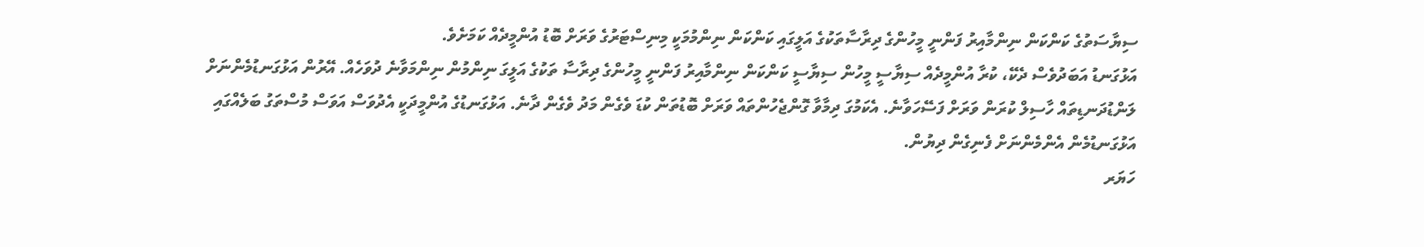ސިޔާސަތުގެ ކަންކަން ނިންމާއިރު ފަންނީ މީހުންގެ ދިރާސާތަކުގެ އަލީގައި ކަންކަން ނިންމުމަކީ މިނިސްޓަރުގެ ވަރަށް ބޮޑު އުންމީދެއް ކަމަށެވެ.
އަޅުގަނޑު އަބަދުވެސް ދެކޭ، ކުރާ އުންމީދެއް ސިޔާސީ މީހުން ސިޔާސީ ކަންކަން ނިންމާއިރު ފަންނީ މީހުންގެ ދިރާސާ ތަކުގެ އަލީގަ ނިންމުން ނިންމަވާނެ ދުވަހެއް. އޭރުން އަޅުގަނޑުމެންނަށް ލަންޑުދަނޑިތައް ހާސިލް ކުރަން ވަރަށް ފަސޭހަވާނެ. އެކަމުގަ ދިމާވާ ގޮންޖެހުންތައް ވަރަށް ބޮޑުތަން ކުޑަ ވެގެން މަދު ވެގެން ދާނެ. އަޅުގަނޑުގެ އުންމީދަކީ އެދުވަސް އަވަސް މުސްތަގު ބަލެއްގައި އަޅުގަނޑުމެން އެންމެންނަށް ފެނިގެން ދިޔުން.
ހަޔަރ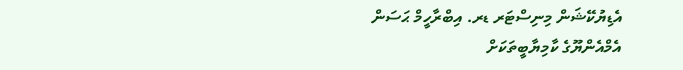އެޑިޔުކޭޝަން މިނިސްޓަރ ޑރ. އިބްރާހީމް ޙަސަން
އެމްއެންޔޫގެ ކާމިޔާބީތަކަށް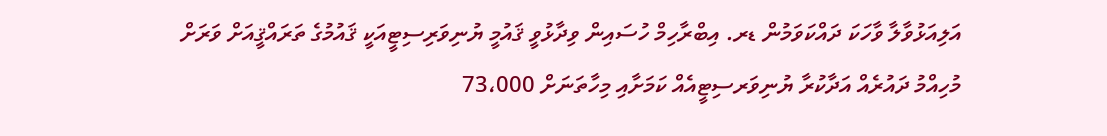އަލިއަޅުވާލާ ވާހަކަ ދައްކަވަމުން ޑރ. އިބްރާހިމް ހުސައިން ވިދާޅުވީ ޤައުމީ ޔުނިވަރިސިޓީއަކީ ޤައުމުގެ ތަރައްޤީއަށް ވަރަށް މުހިއްމު ދައުރެއް އަދާކުރާ ޔުނިވަރސިޓީއެއް ކަމަށާއި މިހާތަނަށް 73،000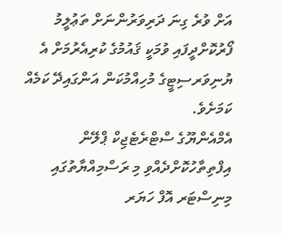އަށް ވުރެ ގިނަ ދަރިވަރުންނަށް ތަޢުލީމު ފޯރުކޮށްދީފައި ވުމަކީ ޤައުމުގެ ކުރިއެރުމަށް އެ ޔުނިވަރސިޓީގެ މުހިއްމުކަން އަންގައިދޭ ކަމެއް ކަމަށެވެ.
އެމްއެންޔޫގެ ސްޓްރެޓެޖިކް ޕްލޭން އިފްތިތާހުކޮށްދެއްވި މި ރަސްމިއްޔާތުގައި މިނިސްޓަރ އޮފް ހަޔަރ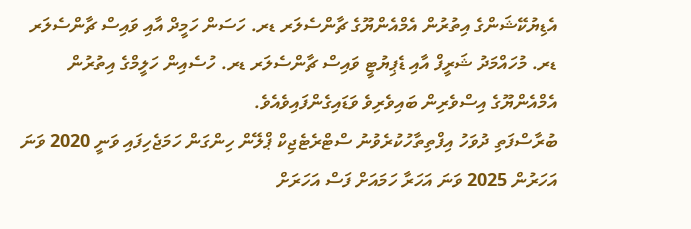އެޑިޔުކޭޝަންގެ އިތުރުން އެމްއެންޔޫގެ ޗާންސެލަރ ޑރ. ހަސަން ހަމީދް އާއި ވައިސް ޗާންސެލަރ ޑރ. މުހައްމަދު ޝަރީފް އާއި ޑެޕިޔުޓީ ވައިސް ޗާންސެލަރ ޑރ. ހުސެއިން ހަލީމްގެ އިތުރުން އެމްއެންޔޫގެ އިސްވެރިން ބައިވެރިވެ ވަޑައިގެންފައިވެއެވެ.
ބުރާސްފަތި ދުވަހު އިފްތިތާހުކުރެވުނު ސްޓްރެޓެޖިކް ޕްލޭން ހިންގަން ހަމަޖެހިފައި ވަނީ 2020 ވަނަ އަހަރުން 2025 ވަނަ އަހަރާ ހަމައަށް ފަސް އަހަރަށް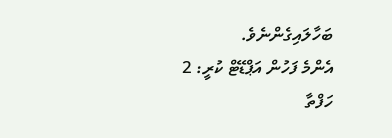ބަހާލައިގެންނެވެ.
އެންމެ ފަހުން އަޕްޑޭޓް ކުރީ: 2 ހަފްތާ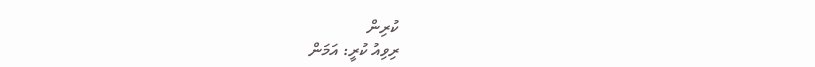ކުރިން
ރިވިއު ކުރީ: އަމަން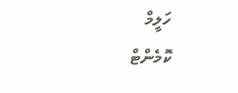ހަލީމް
ކޮމެންޓް